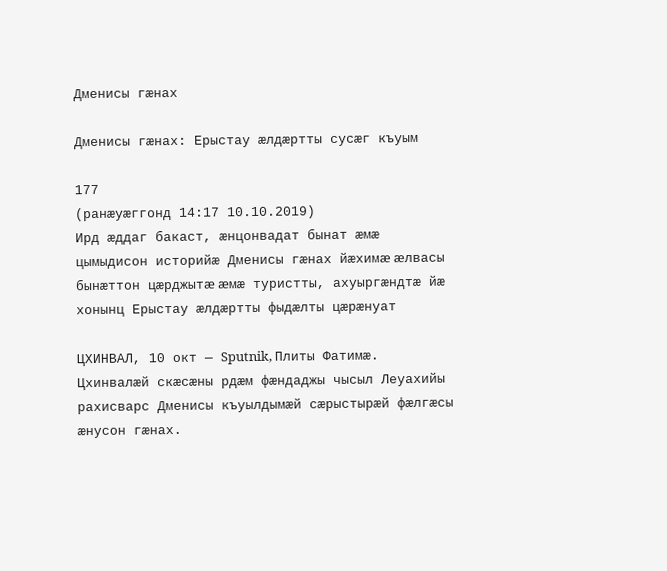Дменисы гæнах

Дменисы гæнах: Ерыстау æлдæртты сусæг къуым

177
(ранӕуӕггонд 14:17 10.10.2019)
Ирд æддаг бакаст, æнцонвадат бынат æмæ цымыдисон историйæ Дменисы гæнах йæхимæ æлвасы бынæттон цæрджытæ æмæ туристты, ахуыргæндтæ йæ хонынц Ерыстау æлдæртты фыдæлты цæрæнуат

ЦХИНВАЛ, 10 окт — Sputnik, Плиты Фатимæ. Цхинвалӕй скӕсӕны рдӕм фæндаджы чысыл Леуахийы рахисварс Дменисы къуылдымӕй сӕрыстырӕй фæлгæсы æнусон гæнах.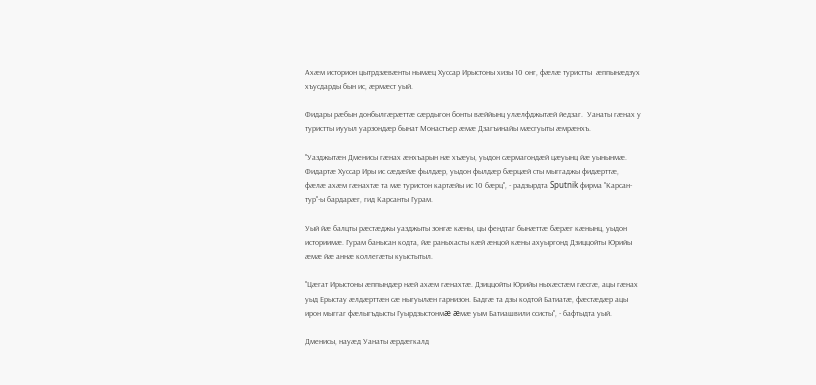Ахæм историон цытрдзæвæнты нымæц Хуссар Ирыстоны хизы 10 онг, фæлæ туристты  æппынæдзух хъусдарды бын ис, æрмæст уый.

Фидары рæбын донбылгæрæттæ сæрдыгон бонты вæййынц улæлфджытӕй йедзаг.  Уанаты гæнах у туристты иууыл уарзондæр бынат Монастъер æмæ Дзагъинайы мæсгуыты æмрæнхъ.

"Уазджытæн Дменисы гæнах æнхъарын нæ хъæуы, уыдон сæрмагондæй цæуынц йæ уынынмæ. Фидартæ Хуссар Иры ис сæдæйæ фылдæр, уыдон фылдæр бæрцæй сты мыггаджы фидæрттæ, фæлæ ахæм гæнахтæ та мæ туристон картæйы ис 10 бæрц", - радзырдта Sputnik фирма "Карсан-тур"-ы бардарæг, гид Карсанты Гурам.

Уый йæ балцты рæстæджы уазджыты зонгæ кæны, цы фендтаг бынæттæ бæрæг кæнынц, уыдон историимæ. Гурам банысан кодта, йæ раныхасты кæй æнцой кæны ахуыргонд Дзиццойты Юрийы æмæ йæ аннæ коллегæты куыстытыл.

"Цæгат Ирыстоны æппындæр нæй ахæм гæнахтæ. Дзиццойты Юрийы ныхæстæм гæсгæ, ацы гӕнах уыд Ерыстау æлдæрттæн сæ ныгуылæн гарнизон. Бадгæ та дзы кодтой Батиатæ, фæстæдæр ацы ирон мыггаг фæлыгъдысты Гуырдзыстонмæ æмæ уым Батиашвили ссисты", - бафтыдта уый.

Дменисы, науæд Уанаты æрдæгкалд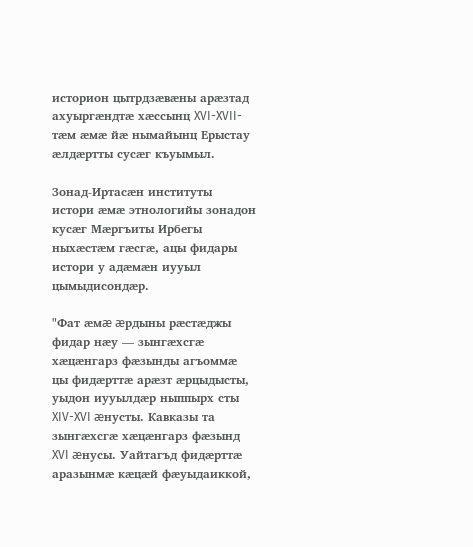историон цытрдзæвæны арæзтад ахуыргæндтæ хæссынц XVI-XVII-тæм æмæ йæ нымайынц Ерыстау æлдæртты сусæг къуымыл.

Зонад-Иртасæн институты истори æмæ этнологийы зонадон кусæг Мæргъиты Ирбегы ныхæстæм гæсгæ, ацы фидары истори у адæмæн иууыл цымыдисондæр.

"Фат æмæ æрдыны рæстæджы фидар нæу — зынгæхсгæ хæцæнгарз фæзынды агъоммæ цы фидæрттæ арæзт æрцыдысты, уыдон иууылдӕр ныппырх сты XIV-XVI æнусты. Кавказы та зынгæхсгæ хæцæнгарз фæзынд XVI æнусы. Уайтагъд фидæрттæ аразынмæ кӕцӕй фæуыдаиккой,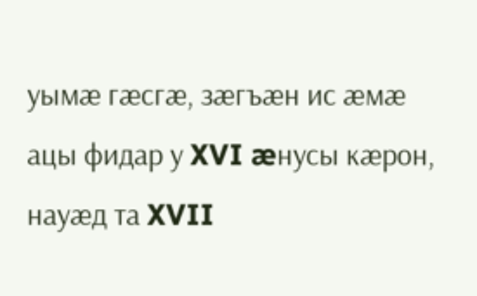уымӕ гæсгæ, зæгъæн ис æмæ ацы фидар у XVI æнусы кæрон, науæд та XVII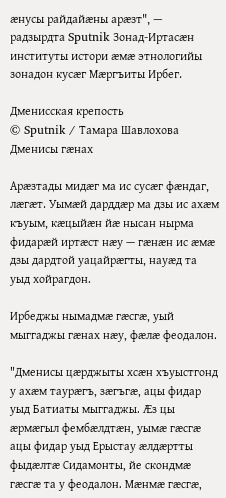ӕнусы райдайæны арæзт", — радзырдта Sputnik Зонад-Иртасæн институты истори æмæ этнологийы зонадон кусæг Мæргъиты Ирбег.

Дменисская крепость
© Sputnik / Тамара Шавлохова
Дменисы гæнах

Арæзтады мидæг ма ис сусæг фæндаг, лæгæт. Уымæй дарддæр ма дзы ис ахæм къуым, кæцыйæн йæ нысан нырма фидарæй иртæст нæу — гæнæн ис æмæ дзы дардтой уацайрӕгты, науæд та уыд хойрагдон.

Ирбеджы нымадмӕ гӕсгӕ, уый мыггаджы гæнах нæу, фӕлӕ феодалон.

"Дменисы цæрджыты хсæн хъуыстгонд у ахæм таурæгъ, зӕгъгӕ, ацы фидар уыд Батиаты мыггаджы. Æз цы æрмæгыл фембæлдтæн, уымæ гæсгæ ацы фидар уыд Ерыстау æлдæртты фыдæлтæ Сидамонты, йе скондмæ гæсгæ та у феодалон. Мæнмæ гæсгæ,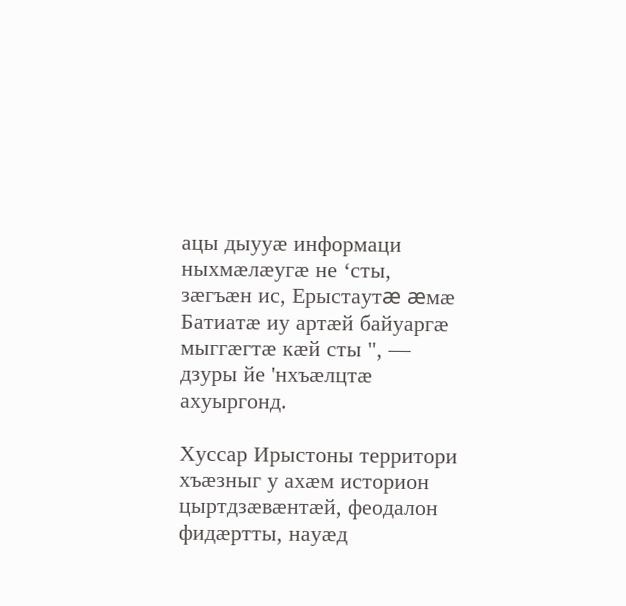ацы дыууæ информаци ныхмæлæугæ не ʻсты, зæгъæн ис, Ерыстаутæ æмæ Батиатӕ иу артæй байуаргæ мыггæгтæ кӕй сты ", — дзуры йе 'нхъæлцтæ ахуыргонд.

Хуссар Ирыстоны территори хъæзныг у ахæм историон цыртдзæвæнтæй, феодалон фидæртты, науæд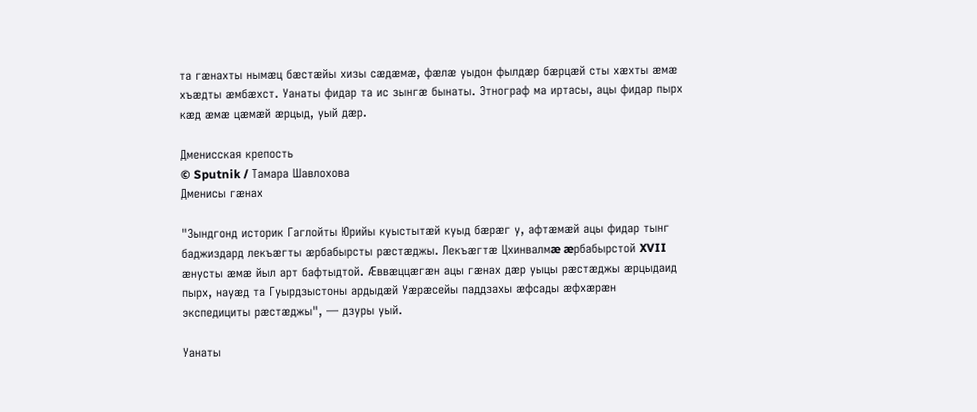та гæнахты нымæц бæстӕйы хизы сæдæмæ, фæлæ уыдон фылдæр бӕрцæй сты хæхты æмæ хъæдты æмбæхст. Уанаты фидар та ис зынгӕ бынаты. Этнограф ма иртасы, ацы фидар пырх кæд ӕмӕ цӕмӕй æрцыд, уый дæр.

Дменисская крепость
© Sputnik / Тамара Шавлохова
Дменисы гæнах

"Зындгонд историк Гаглойты Юрийы куыстытæй куыд бӕрӕг у, афтӕмӕй ацы фидар тынг баджиздард лекъæгты æрбабырсты рæстæджы. Лекъæгтæ Цхинвалмæ æрбабырстой XVII æнусты ӕмӕ йыл арт бафтыдтой. Ӕввæццæгæн ацы гæнах дæр уыцы рæстæджы æрцыдаид пырх, науæд та Гуырдзыстоны ардыдæй Уæрæсейы паддзахы æфсады æфхæрæн экспедициты рæстæджы", — дзуры уый.

Уанаты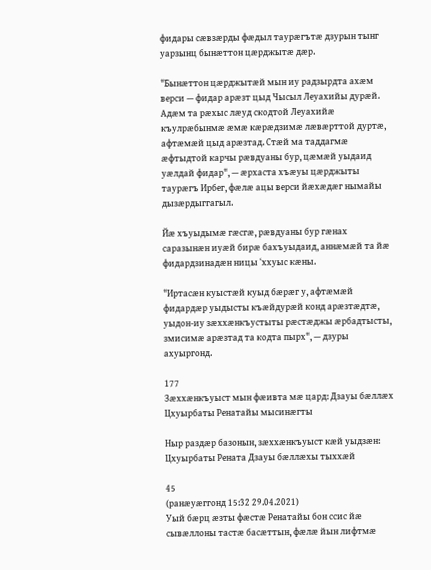фидары сæвзæрды фæдыл таурæгътæ дзурын тынг уарзынц бынæттон цæрджытæ дæр.

"Бынæттон цæрджытæй мын иу радзырдта ахæм верси — фидар арæзт цыд Чысыл Леуахийы дурæй. Адæм та рæхыс лæуд скодтой Леуахийӕ къулрӕбынмӕ æмæ кæрæдзимæ лæвæрттой дуртӕ, афтæмæй цыд арæзтад. Стæй ма таддагмӕ æфтыдтой карчы рӕвдуаны бур, цæмæй уыдаид уæлдай фидар", — ӕрхаста хъæуы цæрджыты таурӕгъ Ирбег, фӕлӕ ацы верси йӕхӕдӕг нымайы дызæрдыггагыл.

Йӕ хъуыдымӕ гӕсгӕ, рӕвдуаны бур гӕнах саразынæн иуæй бирæ бахъуыдаид, аннæмæй та йæ фидардзинадæн ницы ʻххуыс кæны.

"Иртасæн куыстæй куыд бæрæг у, афтӕмӕй фидардæр уыдысты къæйдурæй конд арæзтæдтæ, уыдон-иу зæххæнкъустыты рæстæджы æрбадтысты, змисимæ арæзтад та кодта пырх", — дзуры ахуыргонд.

177
Зæххæнкъуыст мын фæивта мæ цард: Дзауы бæллæх Цхуырбаты Ренатайы мысинæгты

Ныр раздæр базонын, зæххæнкъуыст кæй уыдзæн: Цхуырбаты Рената Дзауы бæллæхы тыххæй

45
(ранӕуӕггонд 15:32 29.04.2021)
Уый бæрц æзты фæстæ Ренатайы бон ссис йæ сывæллоны тастæ басæттын, фæлæ йын лифтмæ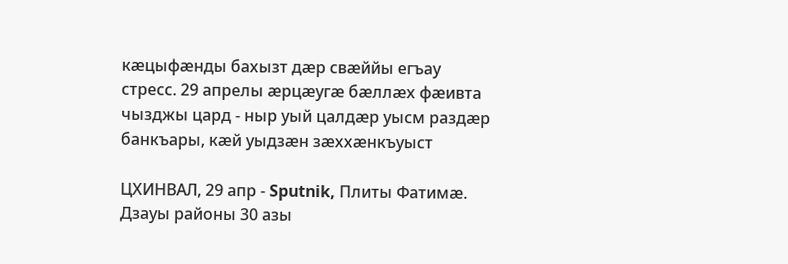кæцыфæнды бахызт дæр свæййы егъау стресс. 29 апрелы æрцæугæ бæллæх фæивта чызджы цард - ныр уый цалдæр уысм раздæр банкъары, кæй уыдзæн зæххæнкъуыст

ЦХИНВАЛ, 29 апр - Sputnik, Плиты Фатимӕ. Дзауы районы 30 азы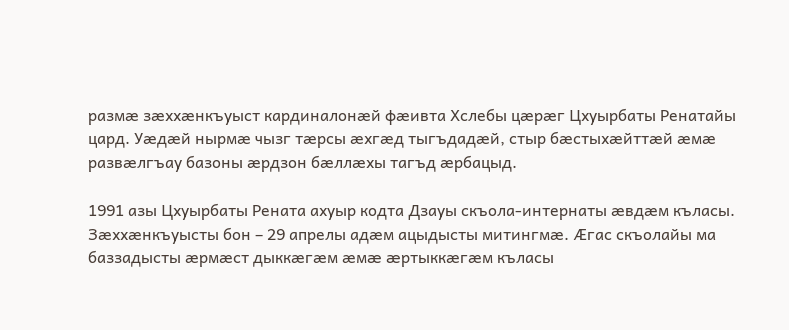размæ зæххæнкъуыст кардиналонæй фæивта Хслебы цæрæг Цхуырбаты Ренатайы цард. Уæдæй нырмæ чызг тæрсы æхгæд тыгъдадæй, стыр бæстыхæйттæй æмæ развæлгъау базоны æрдзон бæллæхы тагъд æрбацыд.

1991 азы Цхуырбаты Рената ахуыр кодта Дзауы скъола-интернаты æвдæм къласы. Зæххæнкъуысты бон – 29 апрелы адæм ацыдысты митингмæ. Æгас скъолайы ма баззадысты æрмæст дыккæгæм æмæ æртыккæгæм къласы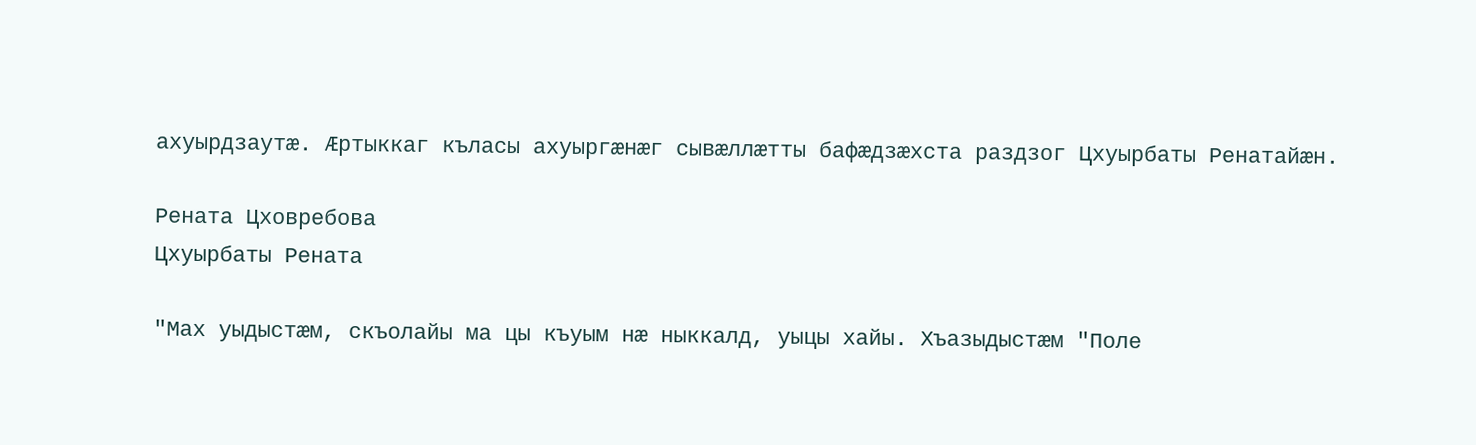ахуырдзаутæ. Æртыккаг къласы ахуыргæнæг сывæллæтты бафæдзæхста раздзог Цхуырбаты Ренатайæн.

Рената Цховребова
Цхуырбаты Рената

"Мах уыдыстæм, скъолайы ма цы къуым нæ ныккалд, уыцы хайы. Хъазыдыстæм "Поле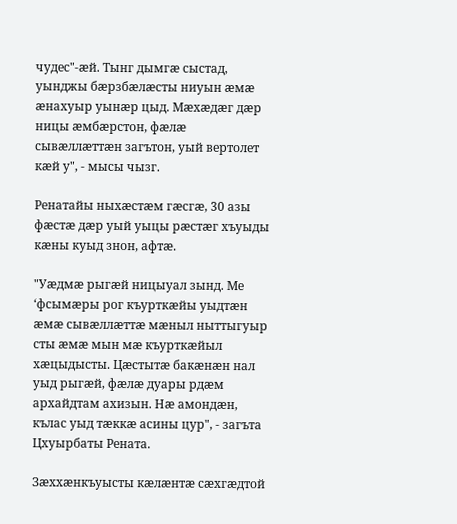чудес"-æй. Тынг дымгæ сыстад, уынджы бæрзбæлæсты ниуын æмæ æнахуыр уынæр цыд. Мæхæдæг дæр ницы æмбæрстон, фæлæ сывæллæттæн загътон, уый вертолет кæй у", - мысы чызг.

Ренатайы ныхæстæм гæсгæ, 30 азы фæстæ дæр уый уыцы рæстæг хъуыды кæны куыд знон, афтæ.

"Уæдмæ рыгæй ницыуал зынд. Ме ʻфсымæры рог къурткæйы уыдтæн æмæ сывæллæттæ мæныл ныттыгуыр сты æмæ мын мæ къурткæйыл хæцыдысты. Цæстытæ бакæнæн нал уыд рыгæй, фæлæ дуары рдæм архайдтам ахизын. Нæ амондæн, кълас уыд тæккæ асины цур", - загъта Цхуырбаты Рената.

Зæххæнкъуысты кæлæнтæ сæхгæдтой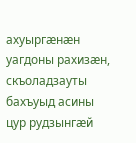ахуыргæнæн уагдоны рахизæн, скъоладзауты бахъуыд асины цур рудзынгæй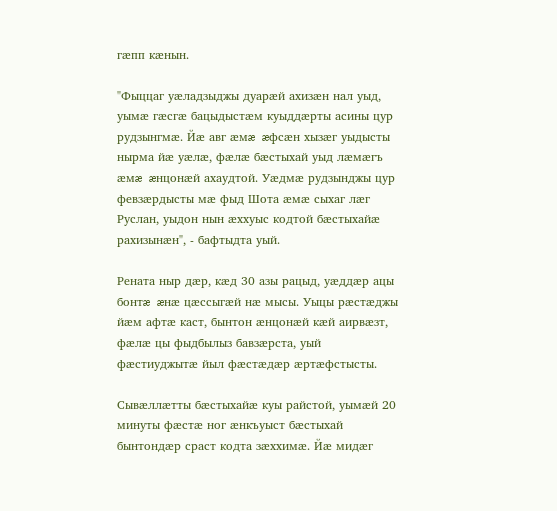гæпп кæнын.

"Фыццаг уæладзыджы дуарæй ахизæн нал уыд, уымæ гæсгæ бацыдыстæм куыддæрты асины цур рудзынгмæ. Йæ авг æмæ æфсæн хызæг уыдысты нырма йæ уæлæ, фæлæ бæстыхай уыд лæмæгъ æмæ æнцонæй ахаудтой. Уæдмæ рудзынджы цур февзæрдысты мæ фыд Шота æмæ сыхаг лæг Руслан, уыдон нын æххуыс кодтой бæстыхайæ рахизынæн", - бафтыдта уый.

Рената ныр дæр, кæд 30 азы рацыд, уæддæр ацы бонтæ æнæ цæссыгæй нæ мысы. Уыцы рæстæджы йæм афтæ каст, бынтон æнцонæй кæй аирвæзт, фæлæ цы фыдбылыз бавзæрста, уый фæстиуджытæ йыл фæстæдæр æртæфстысты.

Сывæллæтты бæстыхайæ куы райстой, уымæй 20 минуты фæстæ ног æнкъуыст бæстыхай бынтондæр сраст кодта зæххимæ. Йæ мидæг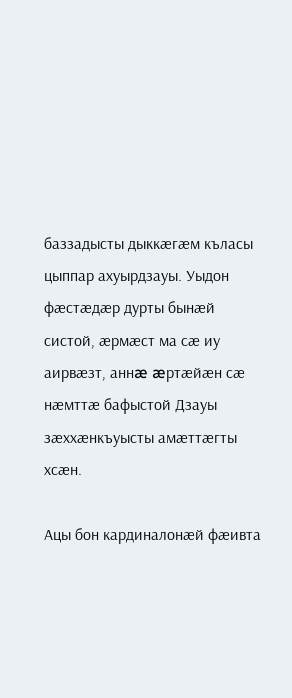баззадысты дыккæгæм къласы цыппар ахуырдзауы. Уыдон фæстæдæр дурты бынæй систой, æрмæст ма сæ иу аирвæзт, аннæ æртæйæн сæ нæмттæ бафыстой Дзауы зæххæнкъуысты амæттæгты хсæн.

Ацы бон кардиналонæй фæивта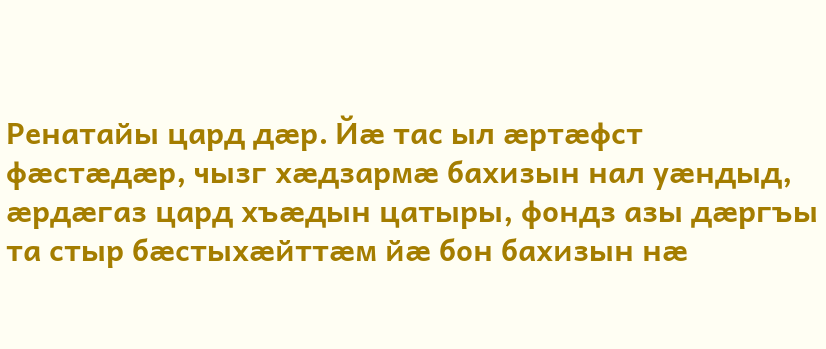Ренатайы цард дæр. Йæ тас ыл æртæфст фæстæдæр, чызг хæдзармæ бахизын нал уæндыд, æрдæгаз цард хъæдын цатыры, фондз азы дæргъы та стыр бæстыхæйттæм йæ бон бахизын нæ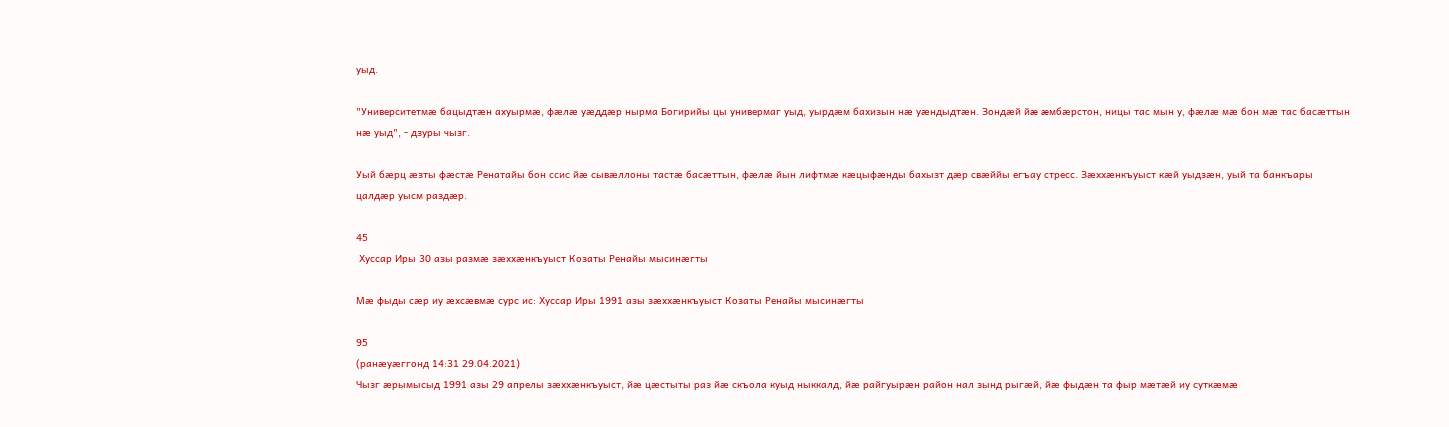уыд.

"Университетмæ бацыдтæн ахуырмæ, фæлæ уæддæр нырма Богирийы цы универмаг уыд, уырдæм бахизын нæ уæндыдтæн. Зондæй йæ æмбæрстон, ницы тас мын у, фæлæ мæ бон мæ тас басæттын нæ уыд", - дзуры чызг.

Уый бæрц æзты фæстæ Ренатайы бон ссис йæ сывæллоны тастæ басæттын, фæлæ йын лифтмæ кæцыфæнды бахызт дæр свæййы егъау стресс. Зæххæнкъуыст кæй уыдзæн, уый та банкъары цалдæр уысм раздæр.

45
 Хуссар Иры 30 азы размæ зæххæнкъуыст Козаты Ренайы мысинæгты

Мæ фыды сæр иу æхсæвмæ сурс ис: Хуссар Иры 1991 азы зæххæнкъуыст Козаты Ренайы мысинæгты

95
(ранӕуӕггонд 14:31 29.04.2021)
Чызг æрымысыд 1991 азы 29 апрелы зæххæнкъуыст, йæ цæстыты раз йæ скъола куыд ныккалд, йæ райгуырæн район нал зынд рыгæй, йæ фыдæн та фыр мæтæй иу суткæмæ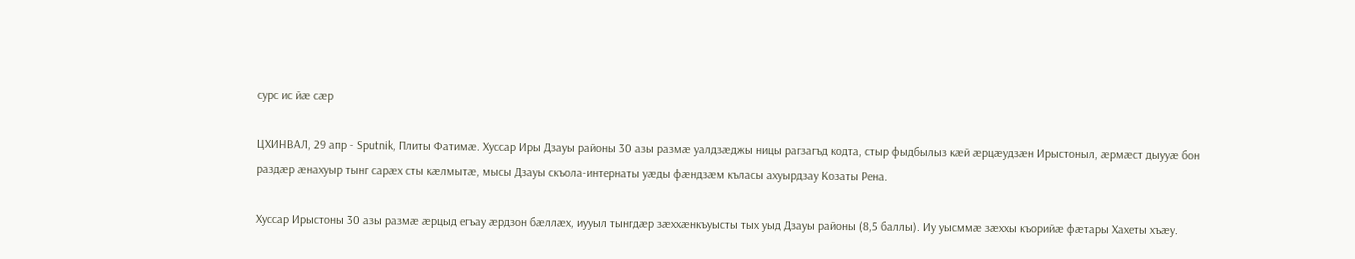сурс ис йæ сæр

ЦХИНВАЛ, 29 апр - Sputnik, Плиты Фатимӕ. Хуссар Иры Дзауы районы 30 азы размæ уалдзæджы ницы рагзагъд кодта, стыр фыдбылыз кæй æрцæудзæн Ирыстоныл, æрмæст дыууæ бон раздæр æнахуыр тынг сарæх сты кæлмытæ, мысы Дзауы скъола-интернаты уæды фæндзæм къласы ахуырдзау Козаты Рена.

Хуссар Ирыстоны 30 азы размæ æрцыд егъау æрдзон бæллæх, иууыл тынгдæр зæххæнкъуысты тых уыд Дзауы районы (8,5 баллы). Иу уысммæ зæххы къорийæ фæтары Хахеты хъæу.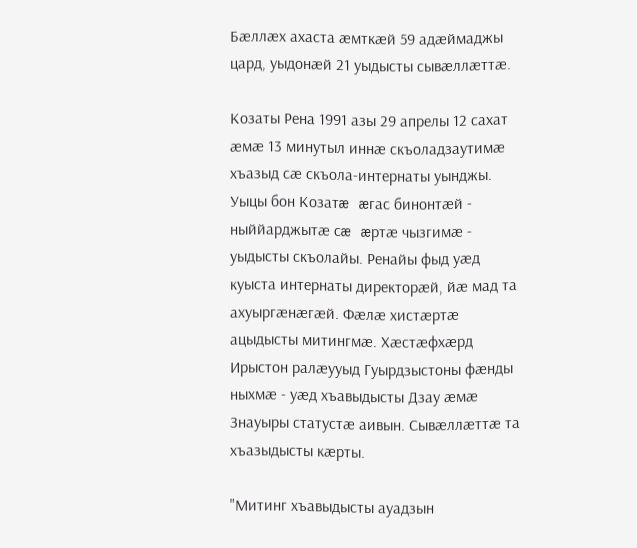Бæллæх ахаста æмткæй 59 адæймаджы цард, уыдонæй 21 уыдысты сывæллæттæ.

Козаты Рена 1991 азы 29 апрелы 12 сахат æмæ 13 минутыл иннæ скъоладзаутимæ хъазыд сæ скъола-интернаты уынджы. Уыцы бон Козатæ æгас бинонтæй - ныййарджытæ сæ æртæ чызгимæ - уыдысты скъолайы. Ренайы фыд уæд куыста интернаты директорæй, йæ мад та ахуыргæнæгæй. Фæлæ хистæртæ ацыдысты митингмæ. Хæстæфхæрд Ирыстон ралæууыд Гуырдзыстоны фæнды ныхмæ - уæд хъавыдысты Дзау æмæ Знауыры статустæ аивын. Сывæллæттæ та хъазыдысты кæрты.

"Митинг хъавыдысты ауадзын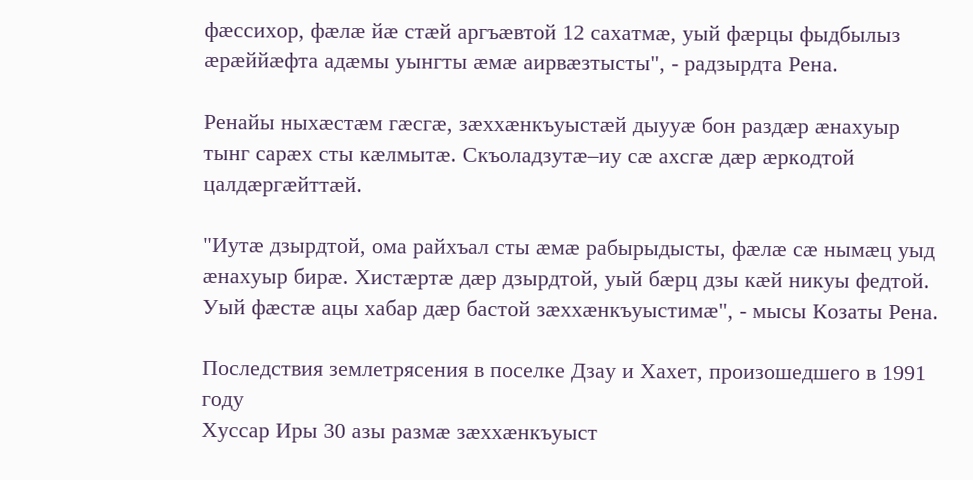фæссихор, фæлæ йæ стæй аргъæвтой 12 сахатмæ, уый фæрцы фыдбылыз æрæййæфта адæмы уынгты æмæ аирвæзтысты", - радзырдта Рена.

Ренайы ныхæстæм гæсгæ, зæххæнкъуыстæй дыууæ бон раздæр æнахуыр тынг сарæх сты кæлмытæ. Скъоладзутæ–иу сæ ахсгæ дæр æркодтой цалдæргæйттæй.

"Иутæ дзырдтой, ома райхъал сты æмæ рабырыдысты, фæлæ сæ нымæц уыд æнахуыр бирæ. Хистæртæ дæр дзырдтой, уый бæрц дзы кæй никуы федтой. Уый фæстæ ацы хабар дæр бастой зæххæнкъуыстимæ", - мысы Козаты Рена.

Последствия землетрясения в поселке Дзау и Хахет, произошедшего в 1991 году
Хуссар Иры 30 азы размæ зæххæнкъуыст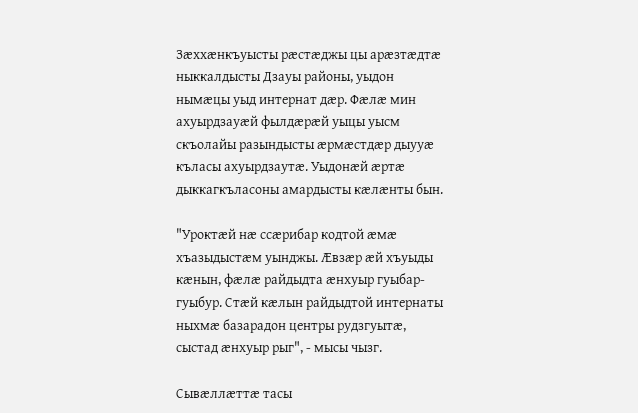Зæххæнкъуысты рæстæджы цы арæзтæдтæ ныккалдысты Дзауы районы, уыдон нымæцы уыд интернат дæр. Фæлæ мин ахуырдзауæй фылдæрæй уыцы уысм скъолайы разындысты æрмæстдæр дыууæ къласы ахуырдзаутæ. Уыдонæй æртæ дыккагкъласоны амардысты кæлæнты бын.

"Уроктæй нæ ссæрибар кодтой æмæ хъазыдыстæм уынджы. Ӕвзæр æй хъуыды кæнын, фæлæ райдыдта æнхуыр гуыбар-гуыбур. Стæй кæлын райдыдтой интернаты ныхмæ базарадон центры рудзгуытæ, сыстад æнхуыр рыг", - мысы чызг.

Сывæллæттæ тасы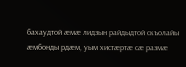бахаудтой æмæ лидзын райдыдтой скъолайы æмбонды рдæм, уым хистæртæ сæ размæ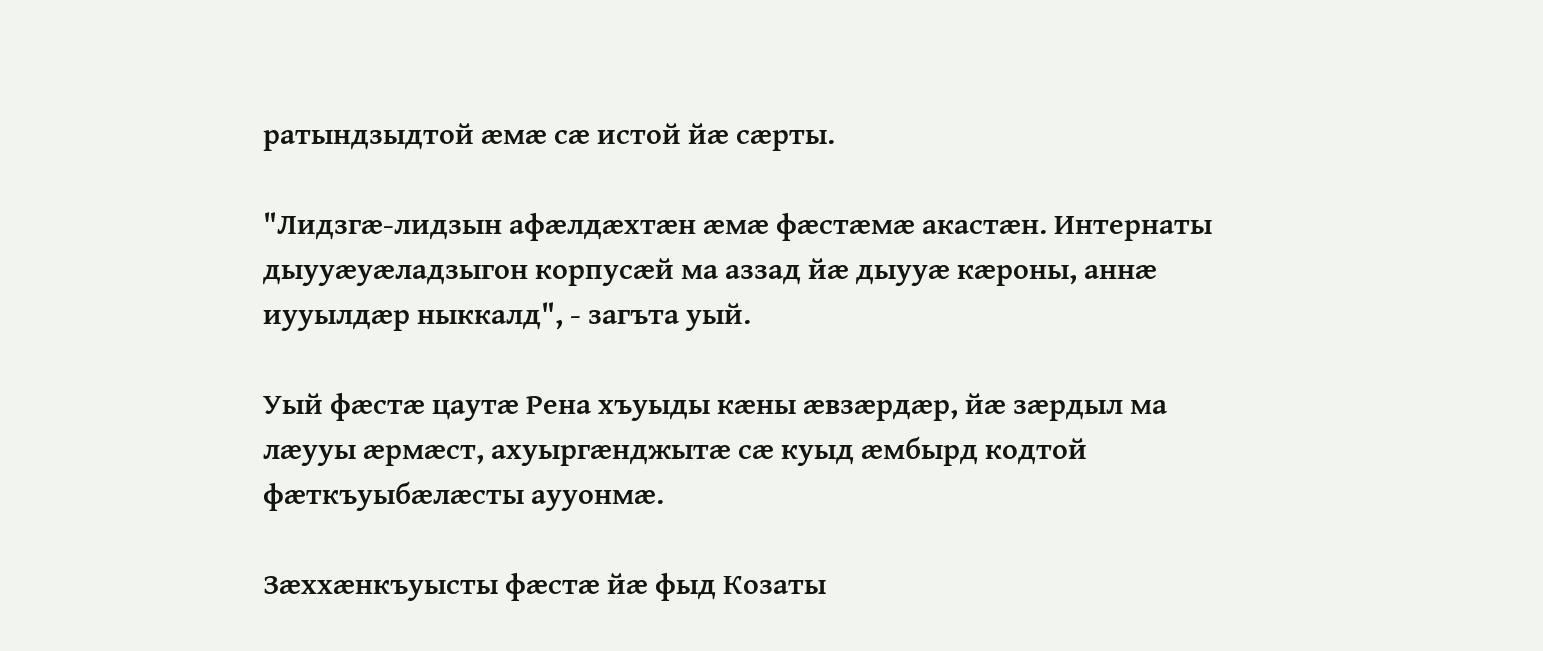ратындзыдтой æмæ сæ истой йæ сæрты.

"Лидзгæ-лидзын афæлдæхтæн æмæ фæстæмæ акастæн. Интернаты дыууæуæладзыгон корпусæй ма аззад йæ дыууæ кæроны, аннæ иууылдæр ныккалд", - загъта уый.

Уый фæстæ цаутæ Рена хъуыды кæны æвзæрдæр, йæ зæрдыл ма лæууы æрмæст, ахуыргæнджытæ сæ куыд æмбырд кодтой фæткъуыбæлæсты аууонмæ.

Зæххæнкъуысты фæстæ йæ фыд Козаты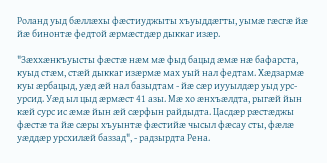Роланд уыд бæллæхы фæстиуджыты хъуыддæгты, уымæ гæсгæ йæ йæ бинонтæ федтой æрмæстдæр дыккаг изæр.

"Зæххæнкъуысты фæстæ нæм мæ фыд бацыд æмæ нæ бафарста, куыд стæм, стæй дыккаг изæрмæ мах уый нал федтам. Хæдзармæ куы æрбацыд, уæд æй нал базыдтам - йæ сæр иууылдæр уыд урс-урсид. Уæд ыл цыд æрмæст 41 азы. Мæ хо æнхъæлдта, рыгæй йын кæй сурс ис æмæ йын æй сæрфын райдыдта. Цасдæр рæстæджы фæстæ та йæ сæры хъуынтæ фæстийæ чысыл фæсау сты, фæлæ уæддæр урсхилæй баззад", - радзырдта Рена.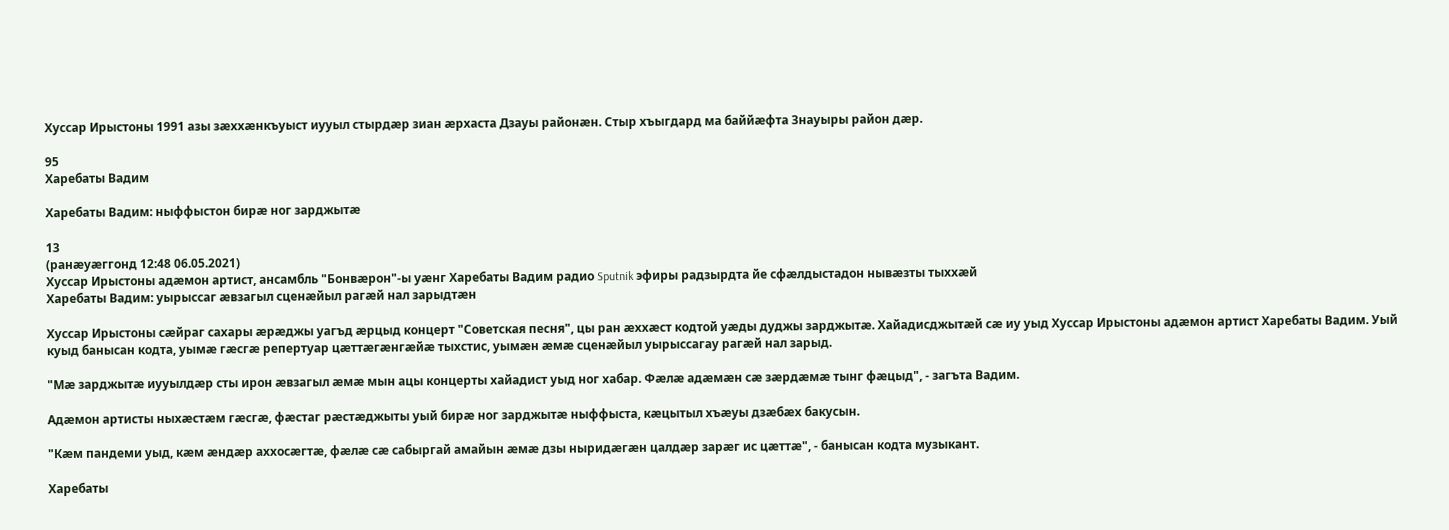Хуссар Ирыстоны 1991 азы зæххæнкъуыст иууыл стырдæр зиан æрхаста Дзауы районæн. Стыр хъыгдард ма баййæфта Знауыры район дæр.

95
Харебаты Вадим

Харебаты Вадим: ныффыстон бирæ ног зарджытæ

13
(ранӕуӕггонд 12:48 06.05.2021)
Хуссар Ирыстоны адæмон артист, ансамбль "Бонвæрон"-ы уæнг Харебаты Вадим радио Sputnik эфиры радзырдта йе сфæлдыстадон нывæзты тыххæй
Харебаты Вадим: уырыссаг æвзагыл сценæйыл рагæй нал зарыдтæн

Хуссар Ирыстоны сæйраг сахары æрæджы уагъд æрцыд концерт "Советская песня", цы ран æххæст кодтой уæды дуджы зарджытæ. Хайадисджытæй сæ иу уыд Хуссар Ирыстоны адæмон артист Харебаты Вадим. Уый куыд банысан кодта, уымæ гæсгæ репертуар цæттæгæнгæйæ тыхстис, уымæн æмæ сценæйыл уырыссагау рагæй нал зарыд.

"Мæ зарджытæ иууылдæр сты ирон æвзагыл æмæ мын ацы концерты хайадист уыд ног хабар. Фæлæ адæмæн сæ зæрдæмæ тынг фæцыд", - загъта Вадим.

Адæмон артисты ныхæстæм гæсгæ, фæстаг рæстæджыты уый бирæ ног зарджытæ ныффыста, кæцытыл хъæуы дзæбæх бакусын.

"Кæм пандеми уыд, кæм æндæр аххосæгтæ, фæлæ сæ сабыргай амайын æмæ дзы ныридæгæн цалдæр зарæг ис цæттæ", - банысан кодта музыкант.

Харебаты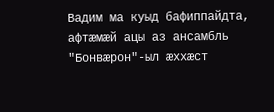Вадим ма куыд бафиппайдта, афтæмæй ацы аз ансамбль "Бонвæрон"-ыл æххæст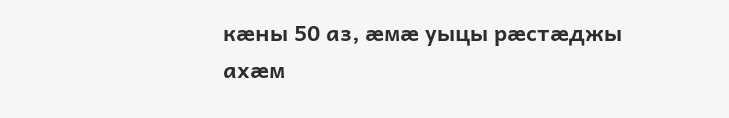кæны 50 аз, æмæ уыцы рæстæджы ахæм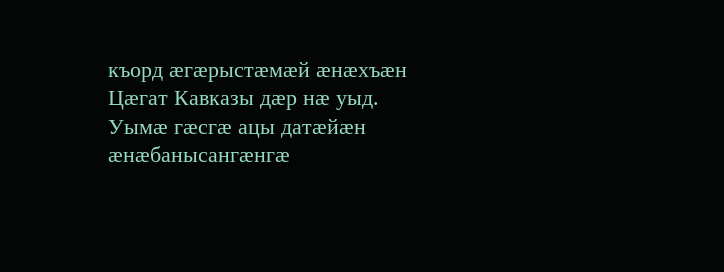къорд æгæрыстæмæй æнæхъæн Цæгат Кавказы дæр нæ уыд. Уымæ гæсгæ ацы датæйæн æнæбанысангæнгæ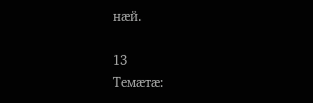нæй.

13
Темӕтӕ: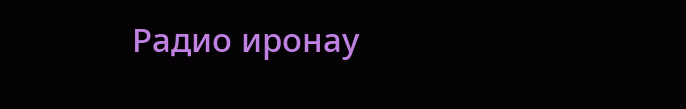Радио иронау